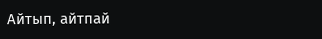Айтып, айтпай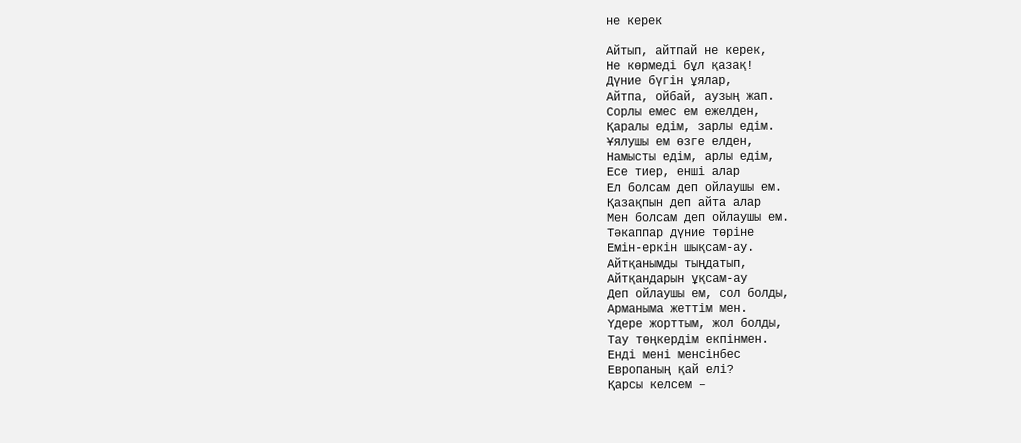не керек

Айтып, айтпай не керек,
Не көрмеді бұл қазақ!
Дүние бүгін ұялар,
Айтпа, ойбай, аузың жап.
Сорлы емес ем ежелден,
Қаралы едім, зарлы едім.
Ұялушы ем өзге елден,
Намысты едім, арлы едім,
Есе тиер, енші алар
Ел болсам деп ойлаушы ем.
Қазақпын деп айта алар
Мен болсам деп ойлаушы ем.
Тәкаппар дүние төріне
Емін-еркін шықсам-ау.
Айтқанымды тыңдатып,
Айтқандарын ұқсам-ау
Деп ойлаушы ем, сол болды,
Арманыма жеттім мен.
Үдере жорттым, жол болды,
Тау төңкердім екпінмен.
Енді мені менсінбес
Европаның қай елі?
Қарсы келсем –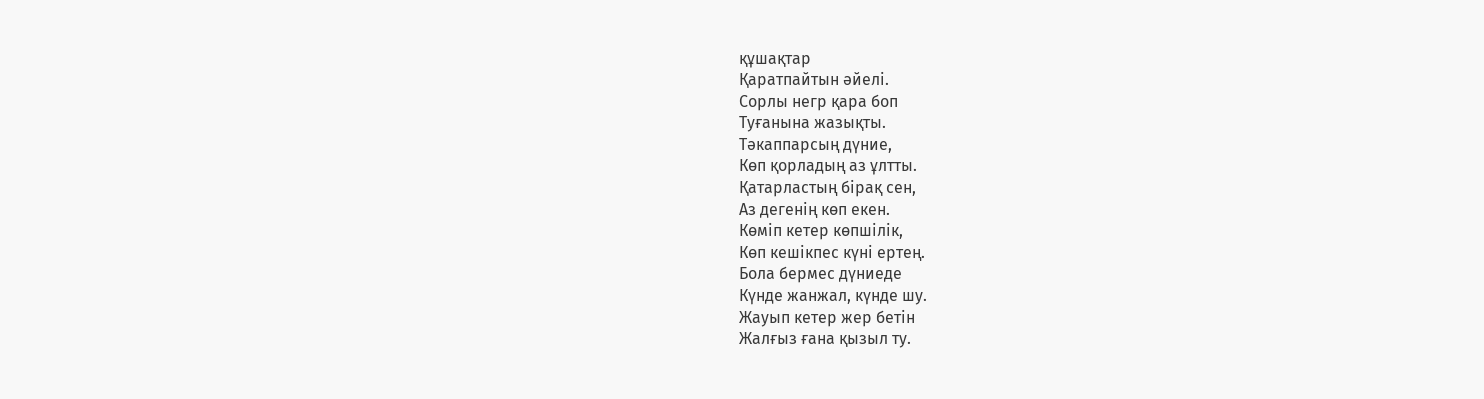құшақтар
Қаратпайтын әйелі.
Сорлы негр қара боп
Туғанына жазықты.
Тәкаппарсың дүние,
Көп қорладың аз ұлтты.
Қатарластың бірақ сен,
Аз дегенің көп екен.
Көміп кетер көпшілік,
Көп кешікпес күні ертең.
Бола бермес дүниеде
Күнде жанжал, күнде шу.
Жауып кетер жер бетін
Жалғыз ғана қызыл ту.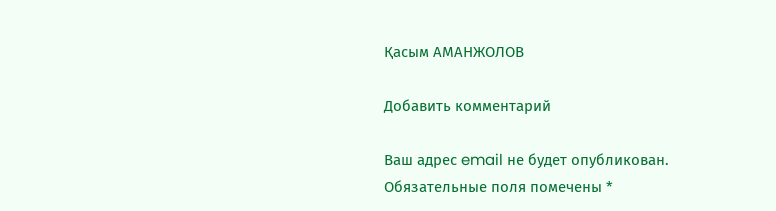Қасым АМАНЖОЛОВ

Добавить комментарий

Ваш адрес email не будет опубликован. Обязательные поля помечены *